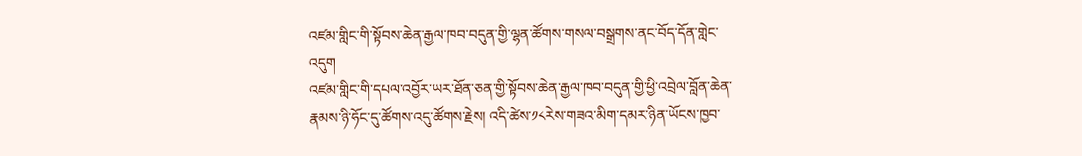འཛམ་གླིང་གི་སྟོབས་ཆེན་རྒྱལ་ཁབ་བདུན་གྱི་ལྷན་ཚོགས་གསལ་བསྒྲགས་ནང་བོད་དོན་གླེང་འདུག
འཛམ་གླིང་གི་དཔལ་འབྱོར་ཡར་ཐོན་ཅན་གྱི་སྟོབས་ཆེན་རྒྱལ་ཁབ་བདུན་གྱི་ཕྱི་འབྲེལ་བློན་ཆེན་རྣམས་ཉི་ཧོང་དུ་ཚོགས་འདུ་ཚོགས་རྗེས། འདི་ཚེས་༡༨རེས་གཟའ་མིག་དམར་ཉིན་ཡོངས་ཁྱབ་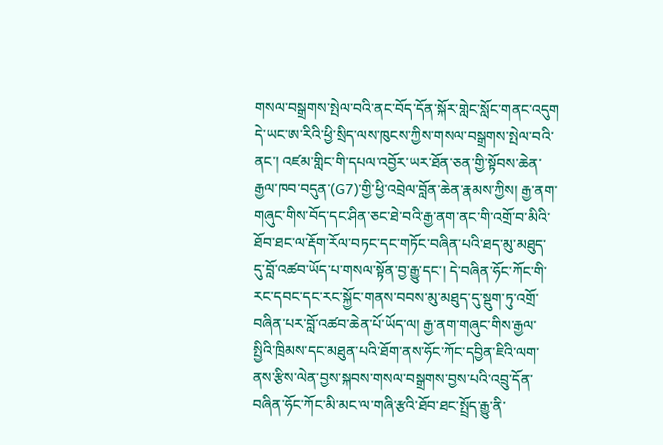གསལ་བསྒྲགས་སྤེལ་བའི་ནང་བོད་དོན་སྐོར་གླེང་སློང་གནང་འདུག
དེ་ཡང་ཨ་རིའི་ཕྱི་སྲིད་ལས་ཁུངས་ཀྱིས་གསལ་བསྒྲགས་སྤེལ་བའི་ནང་། འཛམ་གླིང་གི་དཔལ་འབྱོར་ཡར་ཐོན་ཅན་གྱི་སྟོབས་ཆེན་རྒྱལ་ཁབ་བདུན་(G7)་གྱི་ཕྱི་འབྲེལ་བློན་ཆེན་རྣམས་ཀྱིས། རྒྱ་ནག་གཞུང་གིས་བོད་དང་ཤིན་ཅང་ཐེ་བའི་རྒྱ་ནག་ནང་གི་འགྲོ་བ་མིའི་ཐོབ་ཐང་ལ་རྡོག་རོལ་བཏང་དང་གཏོང་བཞིན་པའི་ཐད་མུ་མཐུད་དུ་བློ་འཚབ་ཡོད་པ་གསལ་སྟོན་བྱ་རྒྱུ་དང་། དེ་བཞིན་ཧོང་ཀོང་གི་རང་དབང་དང་རང་སྐྱོང་གནས་བབས་མུ་མཐུད་དུ་སྡུག་ཏུ་འགྲོ་བཞིན་པར་བློ་འཚབ་ཆེན་པོ་ཡོད་ལ། རྒྱ་ནག་གཞུང་གིས་རྒྱལ་སྤྱིའི་ཁྲིམས་དང་མཐུན་པའི་ཐོག་ནས་ཧོང་ཀོང་དབྱིན་ཇིའི་ལག་ནས་རྩིས་ལེན་བྱས་སྐབས་གསལ་བསྒྲགས་བྱས་པའི་འབྲུ་དོན་བཞིན་ཧོང་ཀོང་མི་མང་ལ་གཞི་རྩའི་ཐོབ་ཐང་སྤྲོད་རྒྱུ་ནི་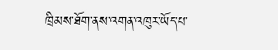ཁྲིམས་ཐོག་ནས་འགན་འཁུར་ཡོད་པ་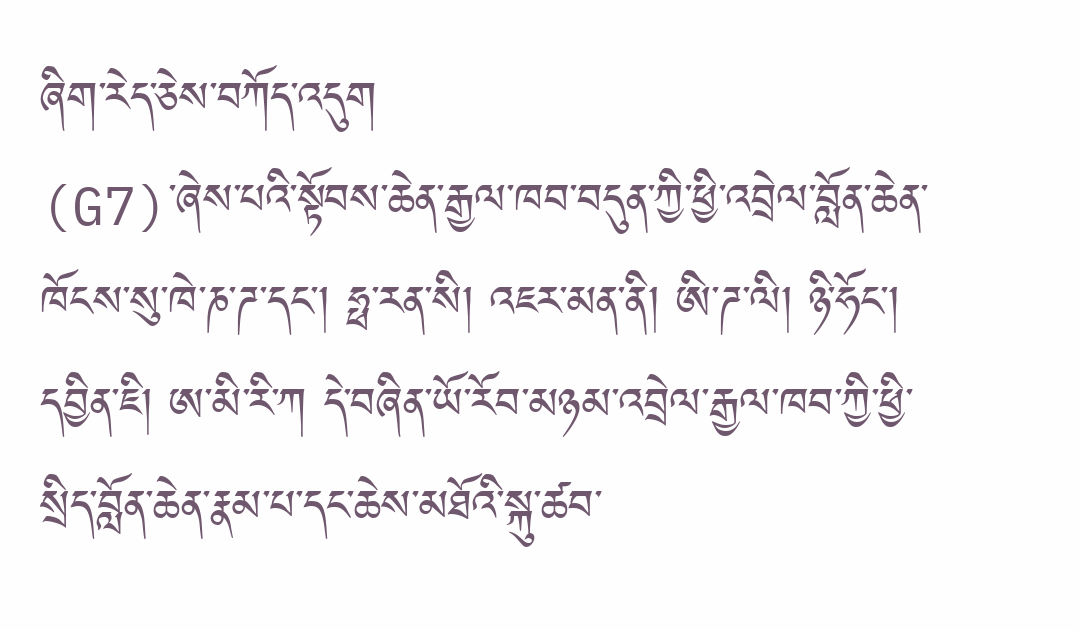ཞིག་རེད་ཅེས་བཀོད་འདུག
(G7)་ཞེས་པའི་སྟོབས་ཆེན་རྒྱལ་ཁབ་བདུན་ཀྱི་ཕྱི་འབྲེལ་བློན་ཆེན་ཁོངས་སུ་ཁེ་ཎ་ཌ་དང་། ཧྥ་རན་སི། འཇར་མན་ནི། ཨི་ཌ་ལི། ཉི་ཧོང་། དབྱིན་ཇི། ཨ་མི་རི་ཀ དེ་བཞིན་ཡོ་རོབ་མཉམ་འབྲེལ་རྒྱལ་ཁབ་ཀྱི་ཕྱི་སྲིད་བློན་ཆེན་རྣམ་པ་དང་ཆེས་མཐོའི་སྐུ་ཚབ་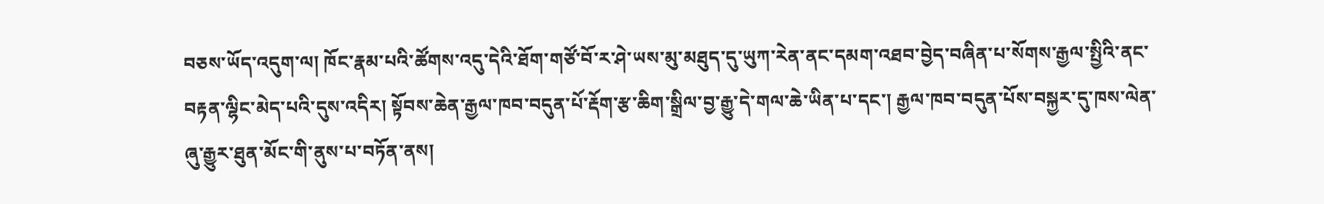བཅས་ཡོད་འདུག་ལ། ཁོང་རྣམ་པའི་ཚོགས་འདུ་དེའི་ཐོག་གཙོ་བོ་ར་ཤེ་ཡས་མུ་མཐུད་དུ་ཡུཀ་རེན་ནང་དམག་འཐབ་བྱེད་བཞིན་པ་སོགས་རྒྱལ་སྤྱིའི་ནང་བརྟན་ལྷིང་མེད་པའི་དུས་འདིར། སྟོབས་ཆེན་རྒྱལ་ཁབ་བདུན་པོ་རྡོག་རྩ་ཆིག་སྒྲིལ་བྱ་རྒྱུ་དེ་གལ་ཆེ་ཡིན་པ་དང་། རྒྱལ་ཁབ་བདུན་པོས་བསྐྱར་དུ་ཁས་ལེན་ཞུ་རྒྱུར་ཐུན་མོང་གི་ནུས་པ་བཏོན་ནས།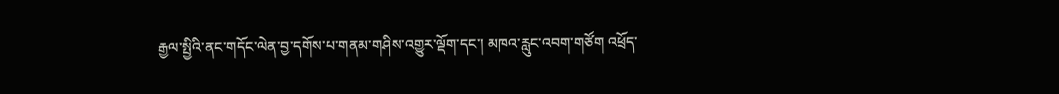རྒྱལ་སྤྱིའི་ནང་གདོང་ལེན་བྱ་དགོས་པ་གནམ་གཤིས་འགྱུར་ལྡོག་དང་། མཁའ་རླུང་འབག་གཙོག འཕྲོད་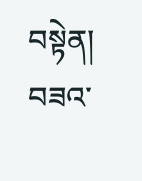བསྟེན། བཟའ་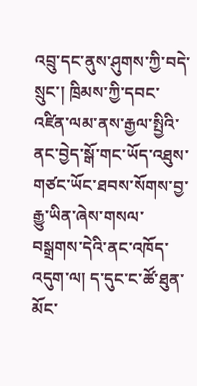འབྲུ་དང་ནུས་ཤུགས་ཀྱི་བདེ་སྲུང་། ཁྲིམས་ཀྱི་དབང་འཛིན་ལམ་ནས་རྒྱལ་སྤྱིའི་ནང་བྱེད་སྒོ་གང་ཡོད་འཐུས་གཙང་ཡོང་ཐབས་སོགས་བྱ་རྒྱུ་ཡིན་ཞེས་གསལ་བསྒྲགས་དེའི་ནང་འཁོད་འདུག་ལ། ད་དུང་ང་ཚོ་ཐུན་མོང་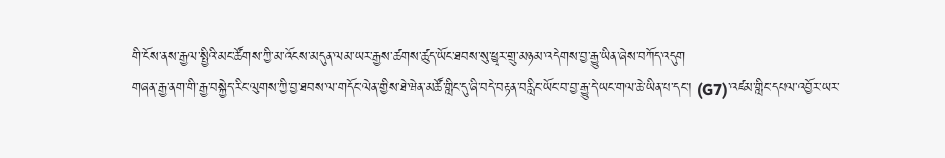གི་ངོས་ནས་རྒྱལ་སྤྱིའི་མང་ཚོགས་ཀྱི་མ་འོངས་མདུན་ལམ་ཡར་རྒྱས་ཚགས་ཚུད་ཡོང་ཐབས་སུ་ཕྱྭར་གྲུ་མཉམ་འདེགས་བྱ་རྒྱུ་ཡིན་ཞེས་བཀོད་འདུག
གཞན་རྒྱ་ནག་གི་རྒྱ་བསྐྱེད་རིང་ལུགས་ཀྱི་བྱ་ཐབས་ལ་གདོང་ལེན་གྱིས་ཐེ་ཝེན་མཚོ་གླིང་དུ་ཞི་བདེ་བརྟན་བརླིང་ཡོང་བ་བྱ་རྒྱུ་དེ་ཡང་གལ་ཆེ་ཡིན་པ་དང་། (G7)་འཛམ་གླིང་དཔལ་འབྱོར་ཡར་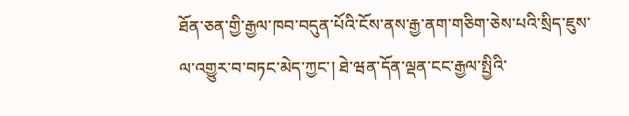ཐོན་ཅན་གྱི་རྒྱལ་ཁབ་བདུན་པོའི་ངོས་ནས་རྒྱ་ནག་གཅིག་ཅེས་པའི་སྲིད་ཇུས་ལ་འགྱུར་བ་བཏང་མེད་ཀྱང་། ཐེ་ཝན་དོན་ལྡན་ངང་རྒྱལ་སྤྱིའི་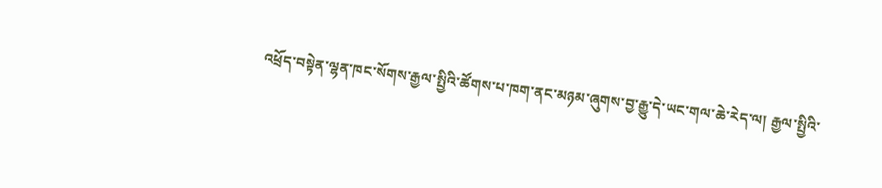འཕྲོད་བསྟེན་ལྷན་ཁང་སོགས་རྒྱལ་སྤྱིའི་ཚོགས་པ་ཁག་ནང་མཉམ་ཞུགས་བྱ་རྒྱུ་དེ་ཡང་གལ་ཆེ་རེད་ལ། རྒྱལ་སྤྱིའི་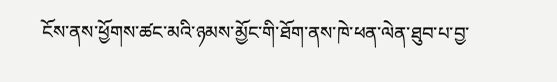ངོས་ནས་ཕྱོགས་ཚང་མའི་ཉམས་མྱོང་གི་ཐོག་ནས་ཁེ་ཕན་ལེན་ཐུབ་པ་བྱ་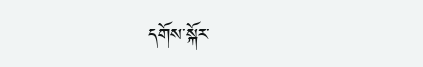དགོས་སྐོར་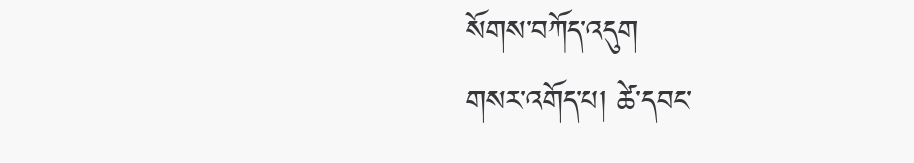སོགས་བཀོད་འདུག
གསར་འགོད་པ། ཚེ་དབང་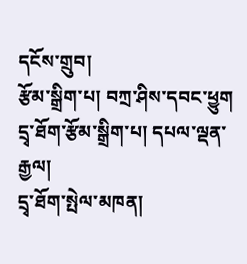དངོས་གྲུབ།
རྩོམ་སྒྲིག་པ། བཀྲ་ཤིས་དབང་ཕྱུག
དྲྭ་ཐོག་རྩོམ་སྒྲིག་པ། དཔལ་ལྡན་རྒྱལ།
དྲྭ་ཐོག་སྤེལ་མཁན།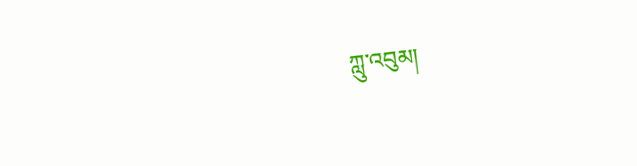ཀླུ་འབུམ།